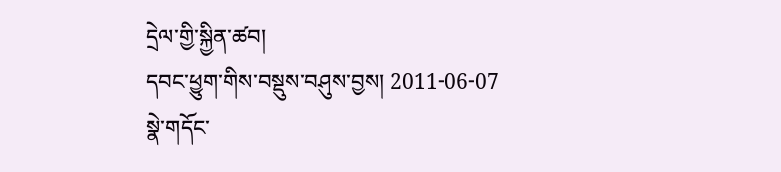དྲེལ་གྱི་སྐྱིན་ཚབ།
དབང་ཕྱུག་གིས་བསྡུས་བཤུས་བྱས། 2011-06-07
སྣེ་གདོང་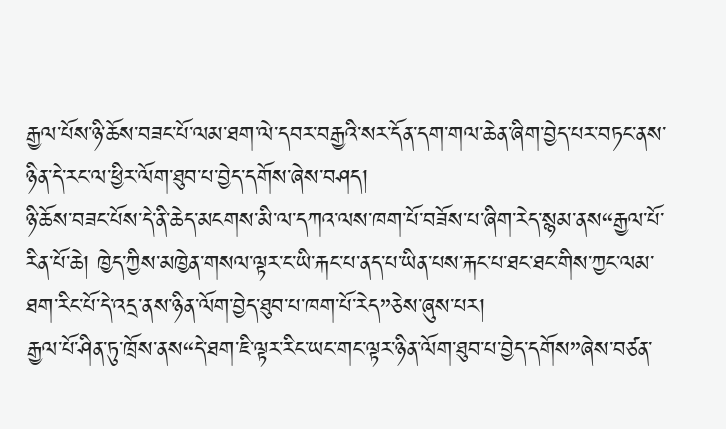རྒྱལ་པོས་ཉི་ཆོས་བཟང་པོ་ལམ་ཐག་ལེ་དབར་བརྒྱའི་སར་དོན་དག་གལ་ཆེན་ཞིག་བྱེད་པར་བཏང་ནས་ཉིན་དེ་རང་ལ་ཕྱིར་ལོག་ཐུབ་པ་བྱེད་དགོས་ཞེས་བཤད།
ཉི་ཆོས་བཟང་པོས་དེ་ནི་ཆེད་མངགས་མི་ལ་དཀའ་ལས་ཁག་པོ་བཟོས་པ་ཞིག་རེད་སྙམ་ནས“རྒྱལ་པོ་རིན་པོ་ཆེ། ཁྱེད་ཀྱིས་མཁྱེན་གསལ་ལྟར་ང་ཡི་རྐང་པ་ནད་པ་ཡིན་པས་རྐང་པ་ཐང་ཐང་གིས་ཀྱང་ལམ་ཐག་རིང་པོ་དེ་འདྲ་ནས་ཉིན་ལོག་བྱེད་ཐུབ་པ་ཁག་པོ་རེད”ཅེས་ཞུས་པར།
རྒྱལ་པོ་ཤིན་ཏུ་ཁྲོས་ནས“དེ་ཐག་ཇི་ལྟར་རིང་ཡང་གང་ལྟར་ཉིན་ལོག་ཐུབ་པ་བྱེད་དགོས”ཞེས་བཙན་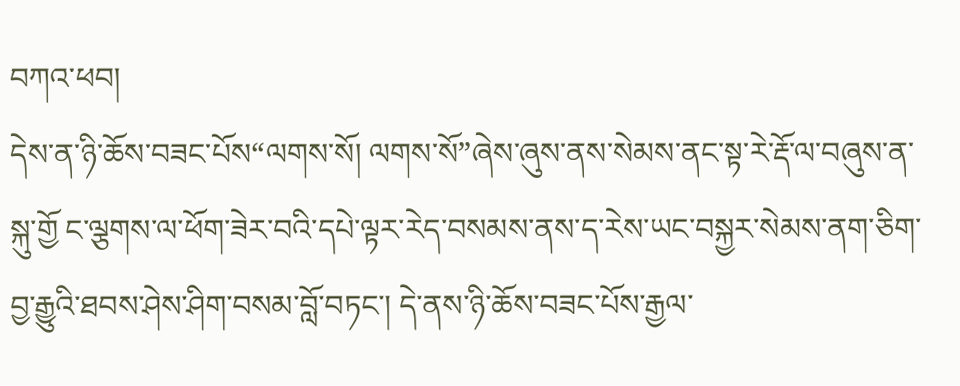བཀའ་ཕབ།
དེས་ན་ཉི་ཆོས་བཟང་པོས“ལགས་སོ། ལགས་སོ”ཞེས་ཞུས་ནས་སེམས་ནང་སྟ་རེ་རྡོ་ལ་བཞུས་ན་སྐུ་གྱོ ང་ལྕགས་ལ་ཕོག་ཟེར་བའི་དཔེ་ལྟར་རེད་བསམས་ནས་ད་རེས་ཡང་བསྐྱར་སེམས་ནག་ཅིག་བྱ་རྒྱུའི་ཐབས་ཤེས་ཤིག་བསམ་བློ་བཏང་། དེ་ནས་ཉི་ཆོས་བཟང་པོས་རྒྱལ་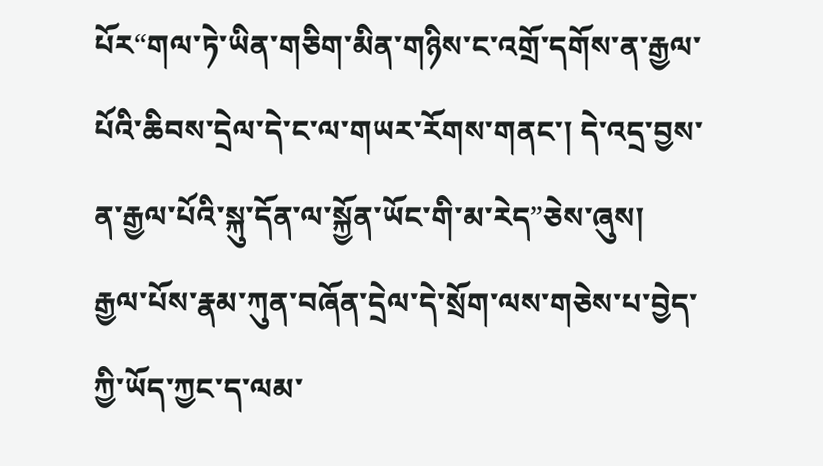པོར“གལ་ཏེ་ཡིན་གཅིག་མིན་གཉིས་ང་འགྲོ་དགོས་ན་རྒྱལ་པོའི་ཆིབས་དྲེལ་དེ་ང་ལ་གཡར་རོགས་གནང་། དེ་འདྲ་བྱས་ན་རྒྱལ་པོའི་སྐུ་དོན་ལ་སྐྱོན་ཡོང་གི་མ་རེད”ཅེས་ཞུས།
རྒྱལ་པོས་རྣམ་ཀུན་བཞོན་དྲེལ་དེ་སྲོག་ལས་གཅེས་པ་བྱེད་ཀྱི་ཡོད་ཀྱང་ད་ལམ་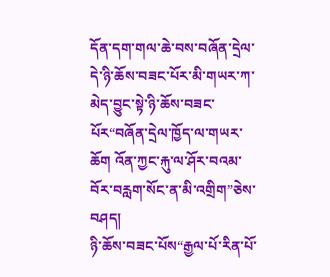དོན་དག་གལ་ཆེ་བས་བཞོན་དྲེལ་དེ་ཉི་ཆོས་བཟང་པོར་མི་གཡར་ཀ་མེད་བྱུང་སྟེ་ཉི་ཆོས་བཟང་པོར“བཞོན་དྲེལ་ཁྱོད་ལ་གཡར་ཆོག འོན་ཀྱང་རྐུ་ལ་ཤོར་བའམ་བོར་བརླག་སོང་ན་མི་འགྲིག”ཅེས་བཤད།
ཉི་ཆོས་བཟང་པོས“རྒྱལ་པོ་རིན་པོ་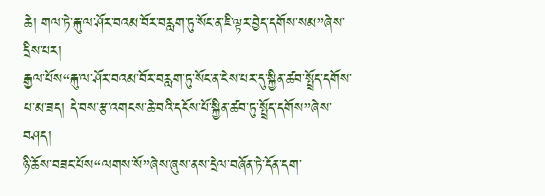ཆེ། གལ་ཏེ་རྐུ་ལ་ཤོར་བའམ་བོར་བརླག་ཏུ་སོང་ན་ཇི་ལྟར་བྱེད་དགོས་སམ”ཞེས་དྲིས་པར།
རྒྱལ་པོས“རྐུ་ལ་ཤོར་བའམ་བོར་བརླག་ཏུ་སོང་ན་ངེས་པར་དུ་སྐྱིན་ཚབ་སྤྲོད་དགོས་པ་མ་ཟད། དེ་བས་རྩ་འགངས་ཆེ་བའི་དངོས་པོ་སྐྱིན་ཚབ་ཏུ་སྤྲོད་དགོས”ཞེས་བཤད།
ཉི་ཆོས་བཟང་པོས“ལགས་སོ”ཞེས་ཞུས་ནས་དྲེལ་བཞོན་ཏེ་དོན་དག་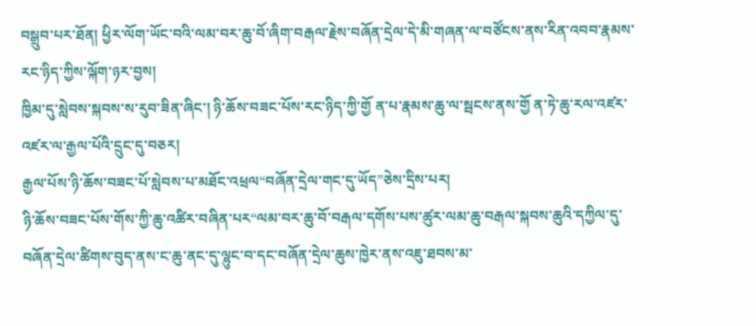བསྒྲུབ་པར་ཐོན། ཕྱིར་ལོག་ཡོང་བའི་ལམ་བར་ཆུ་བོ་ཞིག་བརྒལ་རྗེས་བཞོན་དྲེལ་དེ་མི་གཞན་ལ་བཙོངས་ནས་རིན་འབབ་རྣམས་རང་ཉིད་ཀྱིས་ལྐོག་ཉར་བྱས།
ཁྱིམ་དུ་སླེབས་སྐབས་ས་རུབ་ཟིན་ཞིང་། ཉི་ཆོས་བཟང་པོས་རང་ཉིད་ཀྱི་གྱོ ན་པ་རྣམས་ཆུ་ལ་སྦངས་ནས་གྱོ ན་ཏེ་ཆུ་རལ་འཛར་འཛར་ལ་རྒྱལ་པོའི་དྲུང་དུ་བཅར།
རྒྱལ་པོས་ཉི་ཆོས་བཟང་པོ་སླེབས་པ་མཐོང་འཕྲལ“བཞོན་དྲེལ་གང་དུ་ཡོད”ཅེས་དྲིས་པར།
ཉི་ཆོས་བཟང་པོས་གོས་ཀྱི་ཆུ་འཚིར་བཞིན་པར“ལམ་བར་ཆུ་བོ་བརྒལ་དགོས་པས་ཚུར་ལམ་ཆུ་བརྒལ་སྐབས་ཆུའི་དཀྱིལ་དུ་བཞོན་དྲེལ་ཚིགས་བུད་ནས་ང་ཆུ་ནང་དུ་ལྷུང་བ་དང་བཞོན་དྲེལ་ཆུས་ཁྱེར་ནས་འཇུ་ཐབས་མ་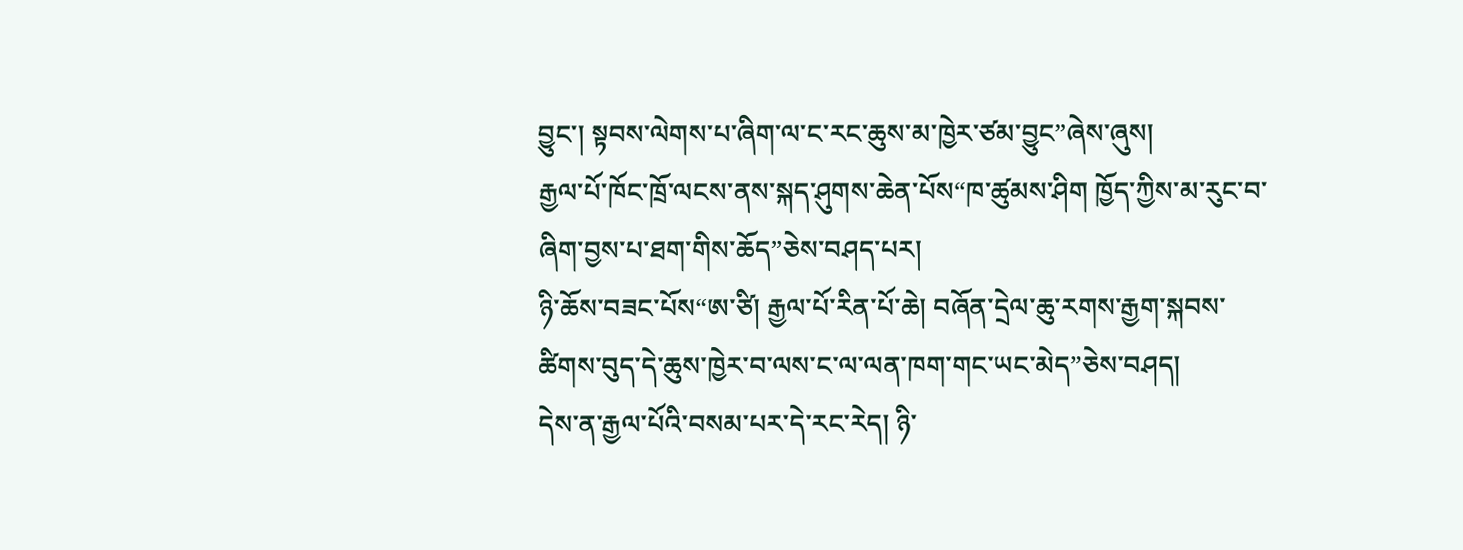བྱུང་། སྟབས་ལེགས་པ་ཞིག་ལ་ང་རང་ཆུས་མ་ཁྱེར་ཙམ་བྱུང”ཞེས་ཞུས།
རྒྱལ་པོ་ཁོང་ཁྲོ་ལངས་ནས་སྐད་ཤུགས་ཆེན་པོས“ཁ་ཚུམས་ཤིག ཁྱོད་ཀྱིས་མ་རུང་བ་ཞིག་བྱས་པ་ཐག་གིས་ཆོད”ཅེས་བཤད་པར།
ཉི་ཆོས་བཟང་པོས“ཨ་ཙི། རྒྱལ་པོ་རིན་པོ་ཆེ། བཞོན་དྲེལ་ཆུ་རགས་རྒྱག་སྐབས་ཚིགས་བུད་དེ་ཆུས་ཁྱེར་བ་ལས་ང་ལ་ལན་ཁག་གང་ཡང་མེད”ཅེས་བཤད།
དེས་ན་རྒྱལ་པོའི་བསམ་པར་དེ་རང་རེད། ཉི་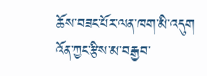ཆོས་བཟང་པོར་ལན་ཁག་མི་འདུག འོན་ཀྱང་རྩིས་མ་བརྒྱབ་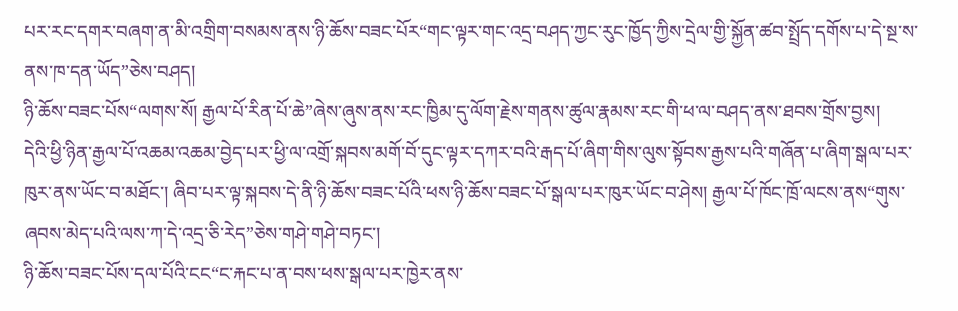པར་རང་དགར་བཞག་ན་མི་འགྲིག་བསམས་ནས་ཉི་ཆོས་བཟང་པོར“གང་ལྟར་གང་འདྲ་བཤད་ཀྱང་རུང་ཁྱོད་ཀྱིས་དྲེལ་གྱི་སྐྱོན་ཚབ་སྤྲོད་དགོས་པ་དེ་སྔ་ས་ནས་ཁ་དན་ཡོད”ཅེས་བཤད།
ཉི་ཆོས་བཟང་པོས“ལགས་སོ། རྒྱལ་པོ་རིན་པོ་ཆེ”ཞེས་ཞུས་ནས་རང་ཁྱིམ་དུ་ལོག་རྗེས་གནས་ཚུལ་རྣམས་རང་གི་ཕ་ལ་བཤད་ནས་ཐབས་གྲོས་བྱས།
དེའི་ཕྱི་ཉིན་རྒྱལ་པོ་འཆམ་འཆམ་བྱེད་པར་ཕྱི་ལ་འགྲོ་སྐབས་མགོ་བོ་དུང་ལྟར་དཀར་བའི་རྒད་པོ་ཞིག་གིས་ལུས་སྟོབས་རྒྱས་པའི་གཞོན་པ་ཞིག་སྒལ་པར་ཁུར་ནས་ཡོང་བ་མཐོང་། ཞིབ་པར་ལྟ་སྐབས་དེ་ནི་ཉི་ཆོས་བཟང་པོའི་ཕས་ཉི་ཆོས་བཟང་པོ་སྒལ་པར་ཁུར་ཡོང་བ་ཤེས། རྒྱལ་པོ་ཁོང་ཁྲོ་ལངས་ནས“གུས་ཞབས་མེད་པའི་ལས་ཀ་དེ་འདྲ་ཅི་རེད”ཅེས་གཤེ་གཤེ་བཏང་།
ཉི་ཆོས་བཟང་པོས་དལ་པོའི་ངང“ང་རྐང་པ་ན་བས་ཕས་སྒལ་པར་ཁྱེར་ནས་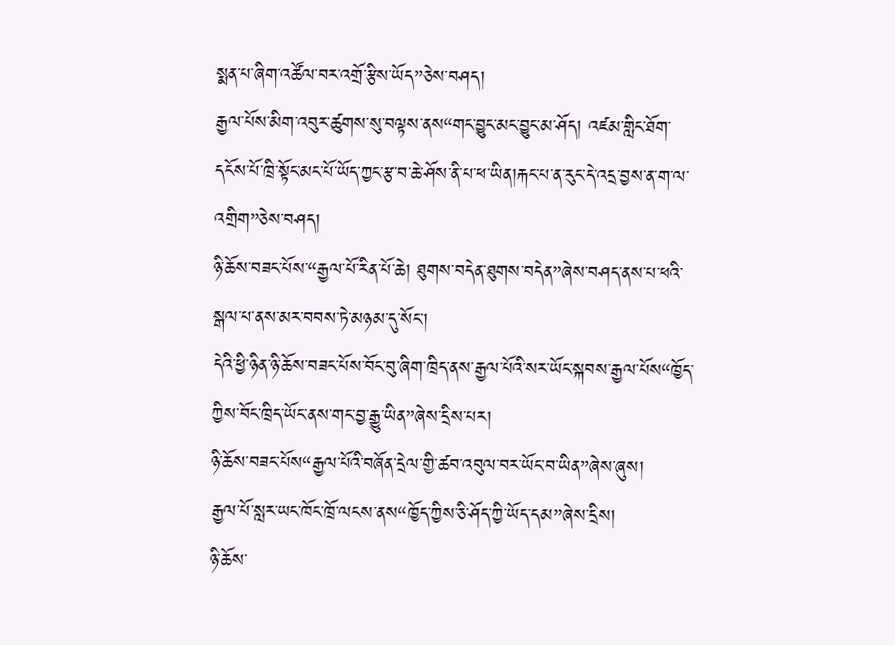སྨན་པ་ཞིག་འཚོལ་བར་འགྲོ་རྩིས་ཡོད”ཅེས་བཤད།
རྒྱལ་པོས་མིག་འབུར་ཚུགས་སུ་བལྟས་ནས“གང་བྱུང་མང་བྱུང་མ་ཤོད། འཛམ་གླིང་ཐོག་དངོས་པོ་ཁྲི་སྟོང་མང་པོ་ཡོད་ཀྱང་རྩ་བ་ཆེ་ཤོས་ནི་པ་ཕ་ཡིན།རྐང་པ་ན་རུང་དེ་འདྲ་བྱས་ན་ག་ལ་འགྲིག”ཅེས་བཤད།
ཉི་ཆོས་བཟང་པོས་“རྒྱལ་པོ་རིན་པོ་ཆེ། ཐུགས་བདེན་ཐུགས་བདེན”ཞེས་བཤད་ནས་པ་ཕའི་སྒལ་པ་ནས་མར་བབས་ཏེ་མཉམ་དུ་སོང་།
དེའི་ཕྱི་ཉིན་ཉི་ཆོས་བཟང་པོས་བོང་བུ་ཞིག་ཁྲིད་ནས་རྒྱལ་པོའི་སར་ཡོང་སྐབས་རྒྱལ་པོས“ཁྱོད་ཀྱིས་བོང་ཁྲིད་ཡོང་ནས་གང་བྱ་རྒྱུ་ཡིན”ཞེས་དྲིས་པར།
ཉི་ཆོས་བཟང་པོས“རྒྱལ་པོའི་བཞོན་དྲེལ་གྱི་ཚབ་འབུལ་བར་ཡོང་བ་ཡིན”ཞེས་ཞུས།
རྒྱལ་པོ་སླར་ཡང་ཁོང་ཁྲོ་ལངས་ནས“ཁྱོད་ཀྱིས་ཅི་ཤོད་ཀྱི་ཡོད་དམ”ཞེས་དྲིས།
ཉི་ཆོས་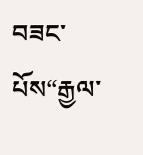བཟང་པོས“རྒྱལ་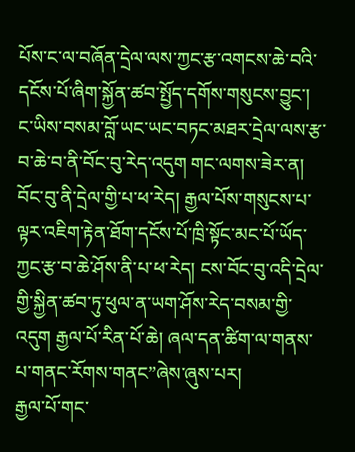པོས་ང་ལ་བཞོན་དྲེལ་ལས་ཀྱང་རྩ་འགངས་ཆེ་བའི་དངོས་པོ་ཞིག་སྐྱོན་ཚབ་སྤྱོད་དགོས་གསུངས་བྱུང་། ང་ཡིས་བསམ་བློ་ཡང་ཡང་བཏང་མཐར་དྲེལ་ལས་རྩ་བ་ཆེ་བ་ནི་བོང་བུ་རེད་འདུག གང་ལགས་ཟེར་ན། བོང་བུ་ནི་དྲེལ་གྱི་པ་ཕ་རེད། རྒྱལ་པོས་གསུངས་པ་ལྟར་འཇིག་རྟེན་ཐོག་དངོས་པོ་ཁྲི་སྟོང་མང་པོ་ཡོད་ཀྱང་རྩ་བ་ཆེ་ཤོས་ནི་པ་ཕ་རེད། ངས་བོང་བུ་འདི་དྲེལ་གྱི་སྐྱིན་ཚབ་ཏུ་ཕུལ་ན་ཡག་ཤོས་རེད་བསམ་གྱི་འདུག རྒྱལ་པོ་རིན་པོ་ཆེ། ཞལ་དན་ཚིག་ལ་གནས་པ་གནང་རོགས་གནང”ཞེས་ཞུས་པར།
རྒྱལ་པོ་གང་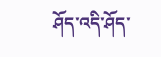ཤོད་འདི་ཤོད་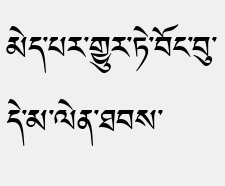མེད་པར་གྱུར་ཏེ་བོང་བུ་དེ་མ་ལེན་ཐབས་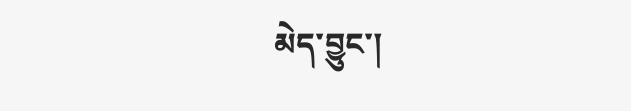མེད་བྱུང་།